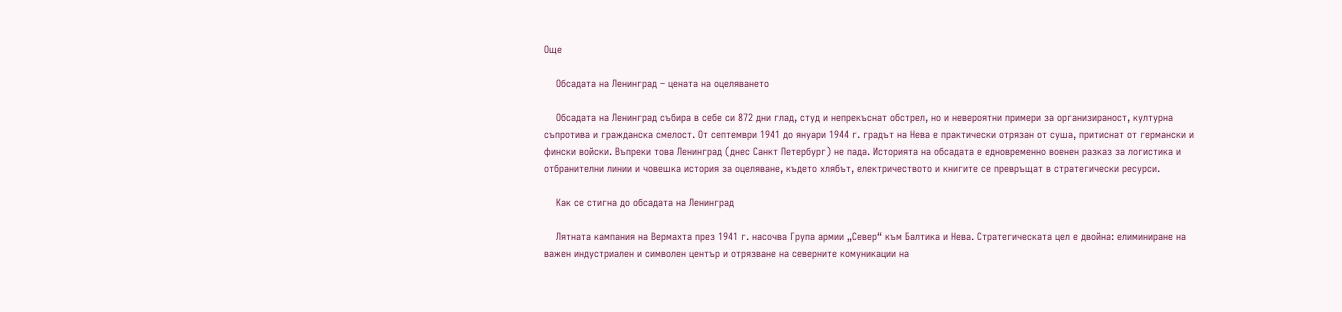Още

    Обсадата на Ленинград – цената на оцеляването

    Обсадата на Ленинград събира в себе си 872 дни глад, студ и непрекъснат обстрел, но и невероятни примери за организираност, културна съпротива и гражданска смелост. От септември 1941 до януари 1944 г. градът на Нева е практически отрязан от суша, притиснат от германски и фински войски. Въпреки това Ленинград (днес Санкт Петербург) не пада. Историята на обсадата е едновременно военен разказ за логистика и отбранителни линии и човешка история за оцеляване, където хлябът, електричеството и книгите се превръщат в стратегически ресурси.

    Как се стигна до обсадата на Ленинград

    Лятната кампания на Вермахта през 1941 г. насочва Група армии „Север“ към Балтика и Нева. Стратегическата цел е двойна: елиминиране на важен индустриален и символен център и отрязване на северните комуникации на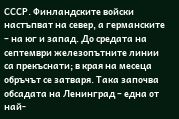СССР. Финландските войски настъпват на север, а германските – на юг и запад. До средата на септември железопътните линии са прекъснати; в края на месеца обръчът се затваря. Така започва обсадата на Ленинград – една от най-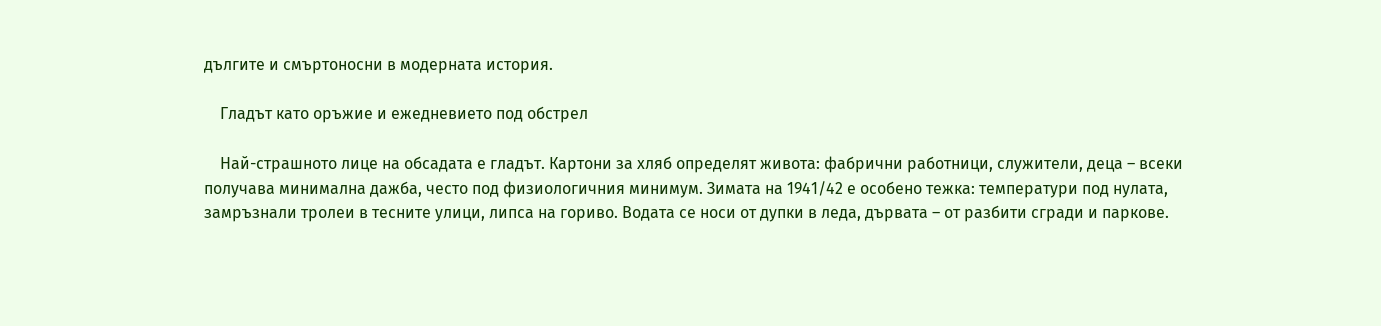дългите и смъртоносни в модерната история.

    Гладът като оръжие и ежедневието под обстрел

    Най-страшното лице на обсадата е гладът. Картони за хляб определят живота: фабрични работници, служители, деца – всеки получава минимална дажба, често под физиологичния минимум. Зимата на 1941/42 е особено тежка: температури под нулата, замръзнали тролеи в тесните улици, липса на гориво. Водата се носи от дупки в леда, дървата – от разбити сгради и паркове.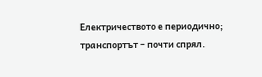Електричеството е периодично; транспортът – почти спрял.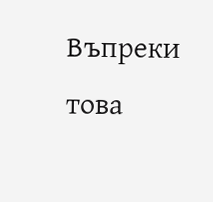Въпреки това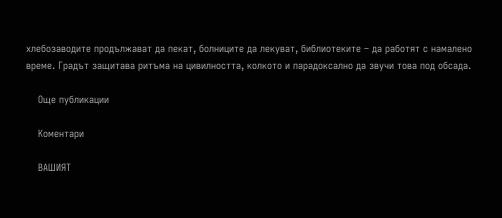хлебозаводите продължават да пекат, болниците да лекуват, библиотеките – да работят с намалено време. Градът защитава ритъма на цивилността, колкото и парадоксално да звучи това под обсада.

    Още публикации

    Коментари

    ВАШИЯТ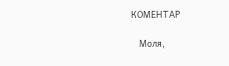КОМЕНТАР

    Моля,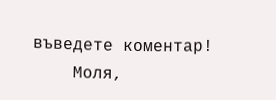въведете коментар!
    Моля,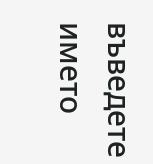въведете името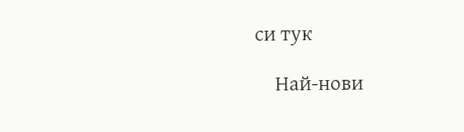си тук

    Най-нови